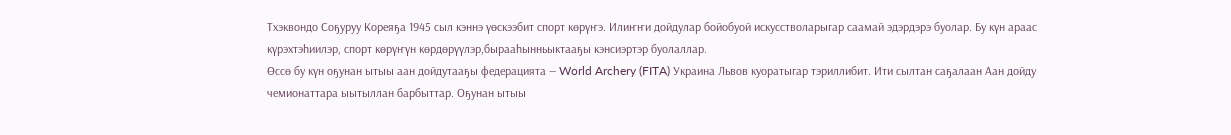Тхэквондо Соҕуруу Кореяҕа 1945 сыл кэннэ үөскээбит спорт көрүҥэ. Илиҥҥи дойдулар бойобуой искусстволарыгар саамай эдэрдэрэ буолар. Бу күн араас күрэхтэһиилэр, спорт көрүҥүн көрдөрүүлэр,бырааһынньыктааҕы кэнсиэртэр буолаллар.
Өссө бу күн оҕунан ытыы аан дойдутааҕы федерацията — World Archery (FITA) Украина Львов куоратыгар тэриллибит. Ити сылтан саҕалаан Аан дойду чемионаттара ыытыллан барбыттар. Оҕунан ытыы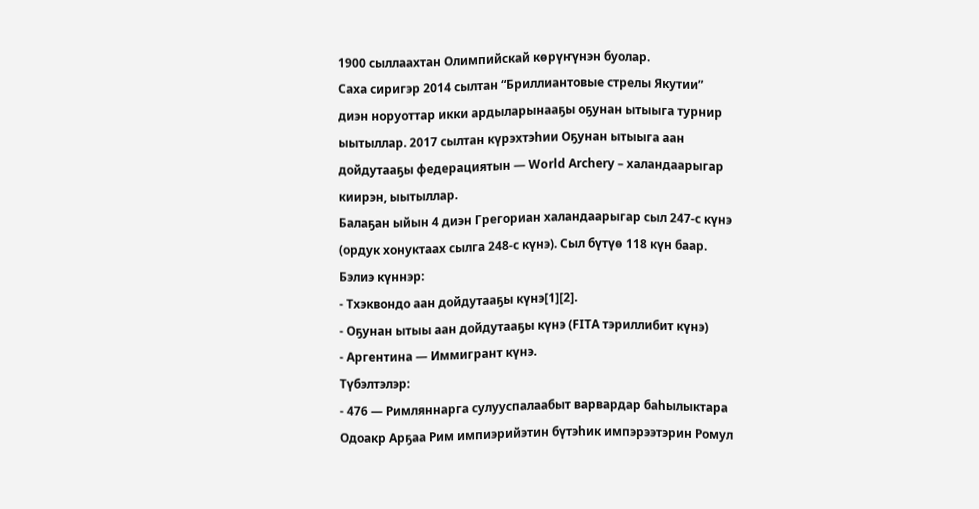1900 сыллаахтан Олимпийскай көрүҥүнэн буолар.
Саха сиригэр 2014 сылтан “Бриллиантовые стрелы Якутии” диэн норуоттар икки ардыларынааҕы оҕунан ытыыга турнир ыытыллар. 2017 сылтан күрэхтэһии Оҕунан ытыыга аан дойдутааҕы федерациятын — World Archery – халандаарыгар киирэн, ыытыллар.
Балаҕан ыйын 4 диэн Грегориан халандаарыгар сыл 247-с күнэ (ордук хонуктаах сылга 248-c күнэ). Сыл бүтүө 118 күн баар.
Бэлиэ күннэр:
- Тхэквондо аан дойдутааҕы күнэ[1][2].
- Оҕунан ытыы аан дойдутааҕы күнэ (FITA тэриллибит күнэ)
- Аргентина — Иммигрант күнэ.
Түбэлтэлэр:
- 476 — Римляннарга сулууспалаабыт варвардар баһылыктара Одоакр Арҕаа Рим импиэрийэтин бүтэһик импэрээтэрин Ромул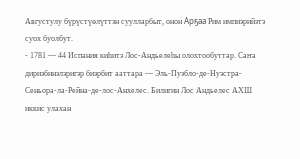Августулу бүрүстүөлүттэн суулларбыт, онон Арҕаа Рим импиэрийэтэ суох буолбут.
- 1781 — 44 Испания киһитэ Лос-Андьелеһы олохтообуттар. Саҥа дириэбинэлэригэр биэрбит ааттара — Эль-Пуэбло-де-Нуэстра-Сеньора-ла-Рейна-де-лос-Анхелес. Билигин Лос Андьелес АХШ иккис улахан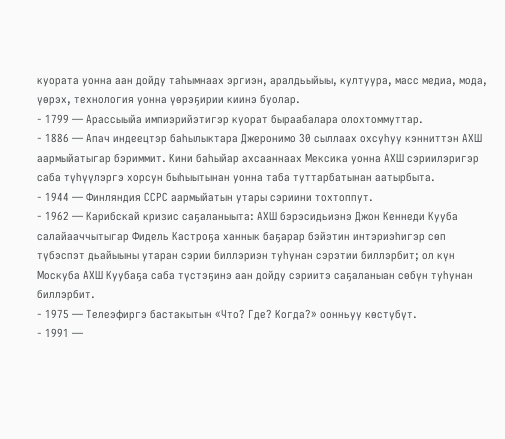куората уонна аан дойду таһымнаах эргиэн, аралдьыйыы, култуура, масс медиа, мода, үөрэх, технология уонна үөрэҕирии киинэ буолар.
- 1799 — Арассыыйа импиэрийэтигэр куорат быраабалара олохтоммуттар.
- 1886 — Апач индеецтэр баһылыктара Джеронимо 30 сыллаах охсуһуу кэнниттэн АХШ аармыйатыгар бэриммит. Кини баһыйар ахсааннаах Мексика уонна АХШ сэриилэригэр саба түһүүлэргэ хорсун быһыытынан уонна таба туттарбатынан аатырбыта.
- 1944 — Финляндия ССРС аармыйатын утары сэриини тохтоппут.
- 1962 — Карибскай кризис саҕаланыыта: АХШ бэрэсидьиэнэ Джон Кеннеди Кууба салайааччытыгар Фидель Кастроҕа ханнык баҕарар бэйэтин интэриэһигэр сөп түбэспэт дьайыыны утаран сэрии биллэриэн туһунан сэрэтии биллэрбит; ол күн Москуба АХШ Куубаҕа саба түстэҕинэ аан дойду сэриитэ саҕаланыан сөбүн туһунан биллэрбит.
- 1975 — Телеэфиргэ бастакытын «Что? Где? Когда?» оонньуу көстүбүт.
- 1991 —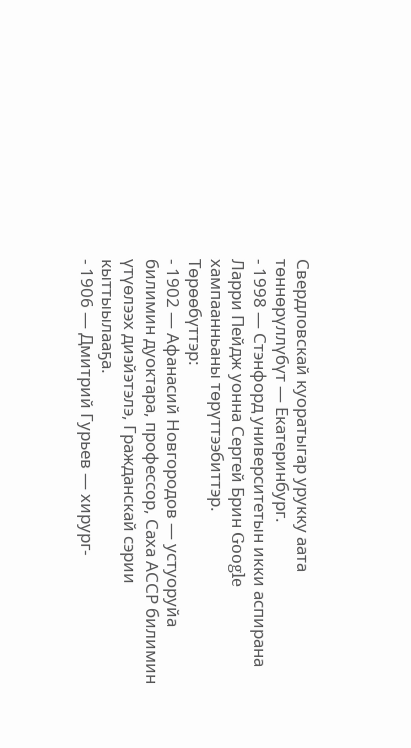Свердловскай куоратыгар урукку аата төннөрүллүбүт — Екатеринбург.
- 1998 — Стэнфорд университетын икки аспирана Ларри Пейдж уонна Сергей Брин Google хампаанньаны төрүттээбиттэр.
Төрөөбүттэр:
- 1902 — Афанасий Новгородов — устуоруйа билимин дуоктара, профессор, Саха АССР билимин үтүөлээх диэйэтэлэ, Гражданскай сэрии кыттыылааҕа.
- 1906 — Дмитрий Гурьев — хирург-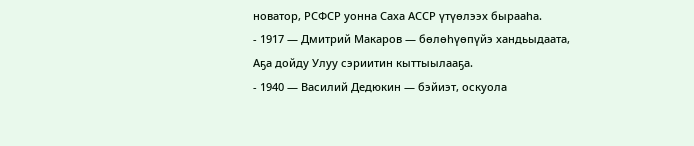новатор, РСФСР уонна Саха АССР үтүөлээх бырааһа.
- 1917 — Дмитрий Макаров — бөлөһүөпүйэ хандьыдаата, Аҕа дойду Улуу сэриитин кыттыылааҕа.
- 1940 — Василий Дедюкин — бэйиэт, оскуола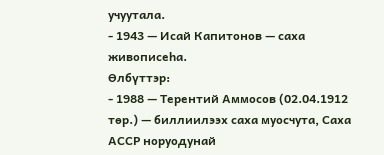учуутала.
- 1943 — Исай Капитонов — саха живописеһа.
Өлбүттэр:
- 1988 — Терентий Аммосов (02.04.1912 төр.) — биллиилээх саха муосчута, Саха АССР норуодунай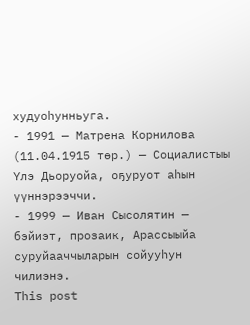худуоһунньуга.
- 1991 — Матрена Корнилова (11.04.1915 төр.) — Социалистыы Үлэ Дьоруойа, оҕуруот аһын үүннэрээччи.
- 1999 — Иван Сысолятин — бэйиэт, прозаик, Арассыыйа суруйааччыларын сойууһун чилиэнэ.
This post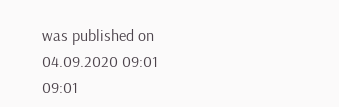was published on 04.09.2020 09:01 09:01